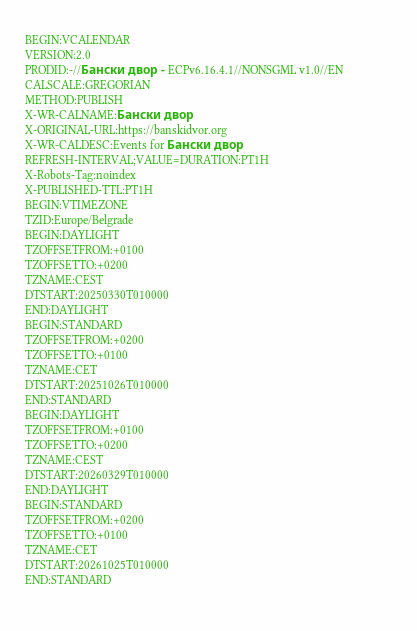BEGIN:VCALENDAR
VERSION:2.0
PRODID:-//Бански двор - ECPv6.16.4.1//NONSGML v1.0//EN
CALSCALE:GREGORIAN
METHOD:PUBLISH
X-WR-CALNAME:Бански двор
X-ORIGINAL-URL:https://banskidvor.org
X-WR-CALDESC:Events for Бански двор
REFRESH-INTERVAL;VALUE=DURATION:PT1H
X-Robots-Tag:noindex
X-PUBLISHED-TTL:PT1H
BEGIN:VTIMEZONE
TZID:Europe/Belgrade
BEGIN:DAYLIGHT
TZOFFSETFROM:+0100
TZOFFSETTO:+0200
TZNAME:CEST
DTSTART:20250330T010000
END:DAYLIGHT
BEGIN:STANDARD
TZOFFSETFROM:+0200
TZOFFSETTO:+0100
TZNAME:CET
DTSTART:20251026T010000
END:STANDARD
BEGIN:DAYLIGHT
TZOFFSETFROM:+0100
TZOFFSETTO:+0200
TZNAME:CEST
DTSTART:20260329T010000
END:DAYLIGHT
BEGIN:STANDARD
TZOFFSETFROM:+0200
TZOFFSETTO:+0100
TZNAME:CET
DTSTART:20261025T010000
END:STANDARD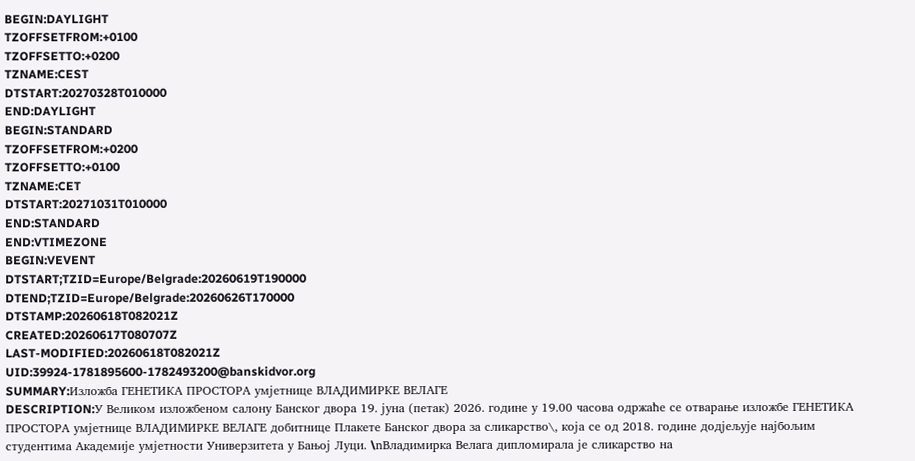BEGIN:DAYLIGHT
TZOFFSETFROM:+0100
TZOFFSETTO:+0200
TZNAME:CEST
DTSTART:20270328T010000
END:DAYLIGHT
BEGIN:STANDARD
TZOFFSETFROM:+0200
TZOFFSETTO:+0100
TZNAME:CET
DTSTART:20271031T010000
END:STANDARD
END:VTIMEZONE
BEGIN:VEVENT
DTSTART;TZID=Europe/Belgrade:20260619T190000
DTEND;TZID=Europe/Belgrade:20260626T170000
DTSTAMP:20260618T082021Z
CREATED:20260617T080707Z
LAST-MODIFIED:20260618T082021Z
UID:39924-1781895600-1782493200@banskidvor.org
SUMMARY:Изложба ГЕНЕТИКА ПРОСТОРА умјетнице ВЛАДИМИРКЕ ВЕЛАГЕ
DESCRIPTION:У Великом изложбеном салону Банског двора 19. јуна (петак) 2026. године у 19.00 часова одржаће се отварање изложбе ГЕНЕТИКА ПРОСТОРА умјетнице ВЛАДИМИРКЕ ВЕЛАГЕ добитнице Плакете Банског двора за сликарство\, која се од 2018. године додјељује најбољим студентима Академије умјетности Универзитета у Бањој Луци. \nВладимирка Велага дипломирала је сликарство на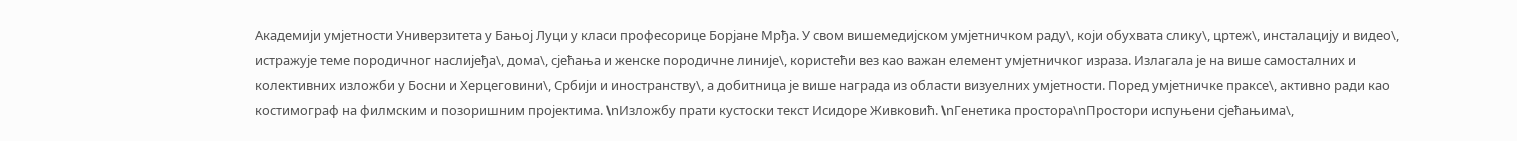Академији умјетности Универзитета у Бањој Луци у класи професорице Борјане Мрђа. У свом вишемедијском умјетничком раду\, који обухвата слику\, цртеж\, инсталацију и видео\, истражује теме породичног наслијеђа\, дома\, сјећања и женске породичне линије\, користећи вез као важан елемент умјетничког израза. Излагала је на више самосталних и колективних изложби у Босни и Херцеговини\, Србији и иностранству\, а добитница је више награда из области визуелних умјетности. Поред умјетничке праксе\, активно ради као костимограф на филмским и позоришним пројектима. \nИзложбу прати кустоски текст Исидоре Живковић. \nГенетика простора\nПростори испуњени сјећањима\,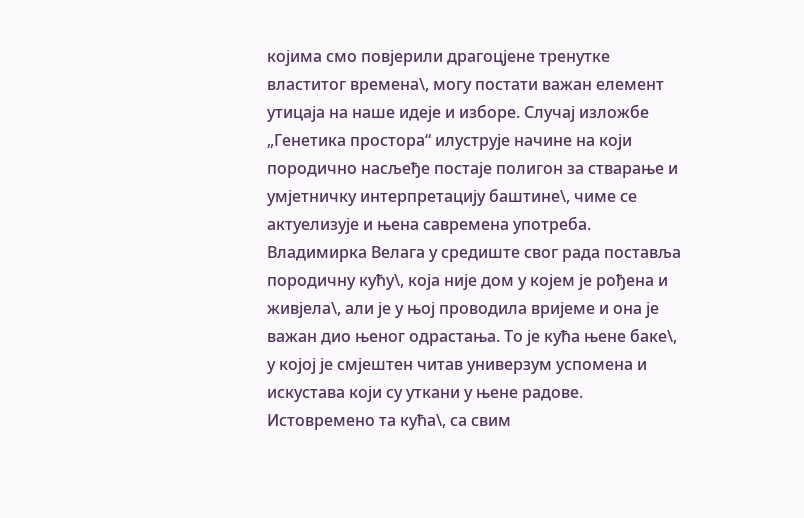којима смо повјерили драгоцјене тренутке властитог времена\, могу постати важан елемент утицаја на наше идеје и изборе. Случај изложбе „Генетика простора“ илуструје начине на који породично насљеђе постаје полигон за стварање и умјетничку интерпретацију баштине\, чиме се актуелизује и њена савремена употреба. Владимирка Велага у средиште свог рада поставља породичну кућу\, која није дом у којем је рођена и живјела\, али је у њој проводила вријеме и она је важан дио њеног одрастања. То је кућа њене баке\, у којој је смјештен читав универзум успомена и искустава који су уткани у њене радове. Истовремено та кућа\, са свим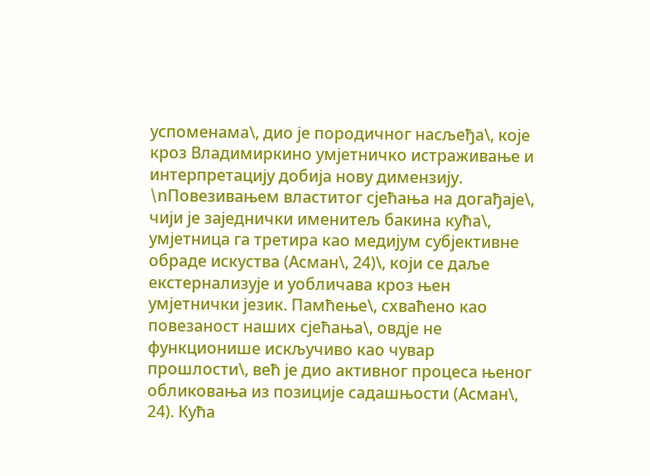успоменама\, дио је породичног насљеђа\, које кроз Владимиркино умјетничко истраживање и интерпретацију добија нову димензију. \nПовезивањем властитог сјећања на догађаје\, чији је заједнички именитељ бакина кућа\, умјетница га третира као медијум субјективне обраде искуства (Асман\, 24)\, који се даље екстернализује и уобличава кроз њен умјетнички језик. Памћење\, схваћено као повезаност наших сјећања\, овдје не функционише искључиво као чувар прошлости\, већ је дио активног процеса њеног обликовања из позиције садашњости (Асман\, 24). Кућа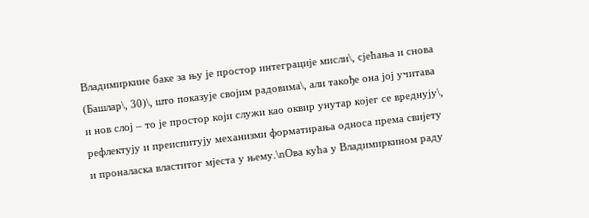Владимиркине баке за њу је простор интеграције мисли\, сјећања и снова (Башлар\, 30)\, што показује својим радовима\, али такође она јој учитава и нов слој – то је простор који служи као оквир унутар којег се вреднују\, рефлектују и преиспитују механизми форматирања односа према свијету и проналаска властитог мјеста у њему.\nОва кућа у Владимиркином раду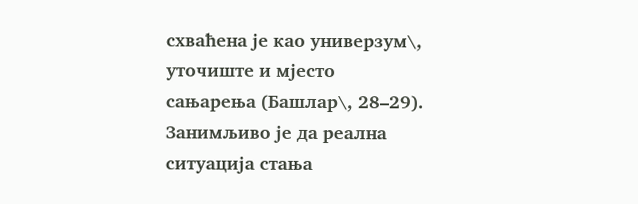схваћена је као универзум\, уточиште и мјесто сањарења (Башлар\, 28–29). Занимљиво је да реална ситуација стања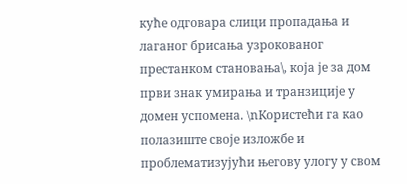куће одговара слици пропадања и лаганог брисања узрокованог престанком становања\, која је за дом први знак умирања и транзиције у домен успомена. \nКористећи га као полазиште своје изложбе и проблематизујући његову улогу у свом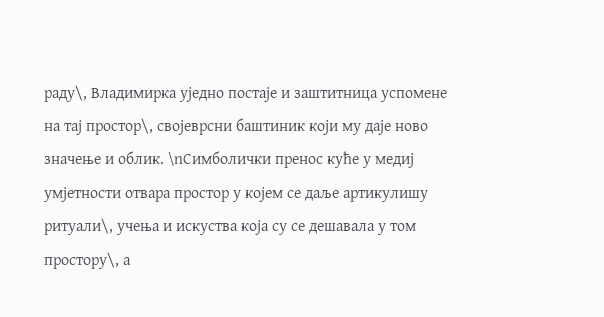раду\, Владимирка уједно постаје и заштитница успомене на тај простор\, својеврсни баштиник који му даје ново значење и облик. \nСимболички пренос куће у медиј умјетности отвара простор у којем се даље артикулишу ритуали\, учења и искуства која су се дешавала у том простору\, а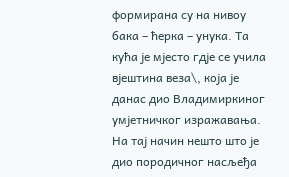формирана су на нивоу бака – ћерка – унука. Та кућа је мјесто гдје се учила вјештина веза\, која је данас дио Владимиркиног умјетничког изражавања. На тај начин нешто што је дио породичног насљеђа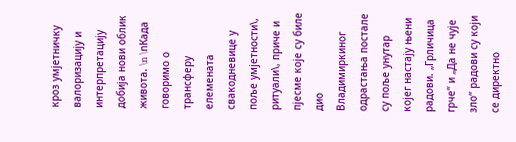кроз умјетничку валоризацију и интерпретацију добија нови облик живота. \n \nКада говоримо о трансферу елемената свакодневице у поље умјетности\, ритуали\, приче и пјесме које су биле дио Владимиркиног одрастања постале су поље унутар којег настају њени радови. „Грличица грче“ и „Да не чује зло“ радови су који се директно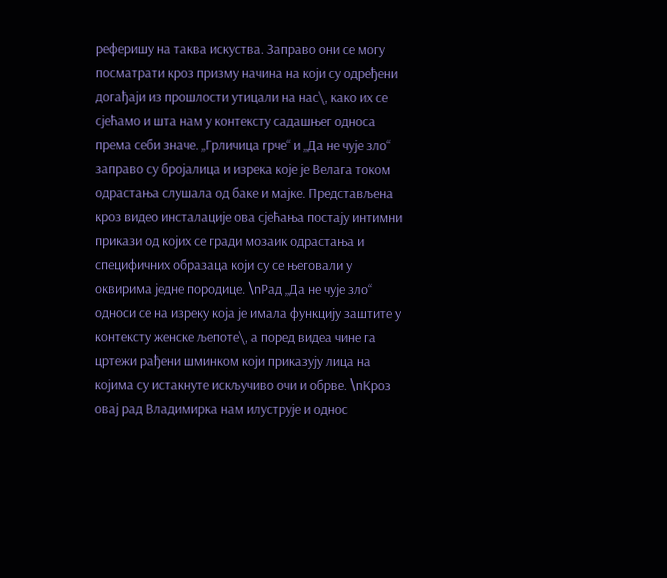реферишу на таква искуства. Заправо они се могу посматрати кроз призму начина на који су одређени догађаји из прошлости утицали на нас\, како их се сјећамо и шта нам у контексту садашњег односа према себи значе. „Грличица грче“ и „Да не чује зло“ заправо су бројалица и изрека које је Велага током одрастања слушала од баке и мајке. Представљена кроз видео инсталације ова сјећања постају интимни прикази од којих се гради мозаик одрастања и специфичних образаца који су се његовали у оквирима једне породице. \nРад „Да не чује зло“ односи се на изреку која је имала функцију заштите у контексту женске љепоте\, а поред видеа чине га цртежи рађени шминком који приказују лица на којима су истакнуте искључиво очи и обрве. \nКроз овај рад Владимирка нам илуструје и однос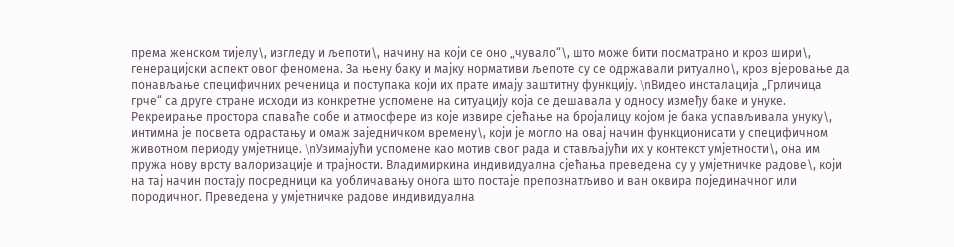према женском тијелу\, изгледу и љепоти\, начину на који се оно „чувало“\, што може бити посматрано и кроз шири\, генерацијски аспект овог феномена. За њену баку и мајку нормативи љепоте су се одржавали ритуално\, кроз вјеровање да понављање специфичних реченица и поступака који их прате имају заштитну функцију. \nВидео инсталација „Грличица грче“ са друге стране исходи из конкретне успомене на ситуацију која се дешавала у односу између баке и унуке. Рекреирање простора спаваће собе и атмосфере из које извире сјећање на бројалицу којом је бака успављивала унуку\, интимна је посвета одрастању и омаж заједничком времену\, који је могло на овај начин функционисати у специфичном животном периоду умјетнице. \nУзимајући успомене као мотив свог рада и стављајући их у контекст умјетности\, она им пружа нову врсту валоризације и трајности. Владимиркина индивидуална сјећања преведена су у умјетничке радове\, који на тај начин постају посредници ка уобличавању онога што постаје препознатљиво и ван оквира појединачног или породичног. Преведена у умјетничке радове индивидуална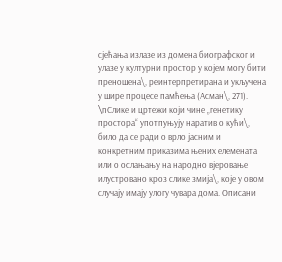сјећања излазе из домена биографског и улазе у културни простор у којем могу бити преношена\, реинтерпретирана и укључена у шире процесе памћења (Асман\, 271). \nСлике и цртежи који чине „генетику простора“ употпуњују наратив о кући\, било да се ради о врло јасним и конкретним приказима њених елемената или о ослањању на народно вјеровање илустровано кроз слике змија\, које у овом случају имају улогу чувара дома. Описани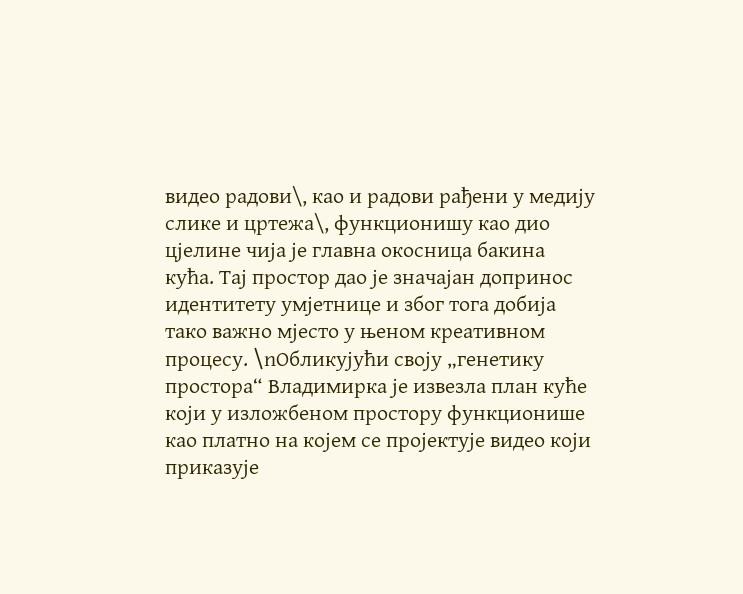видео радови\, као и радови рађени у медију слике и цртежа\, функционишу као дио цјелине чија је главна окосница бакина кућа. Тај простор дао је значајан допринос идентитету умјетнице и због тога добија тако важно мјесто у њеном креативном процесу. \nОбликујући своју „генетику простора“ Владимирка је извезла план куће који у изложбеном простору функционише као платно на којем се пројектује видео који приказује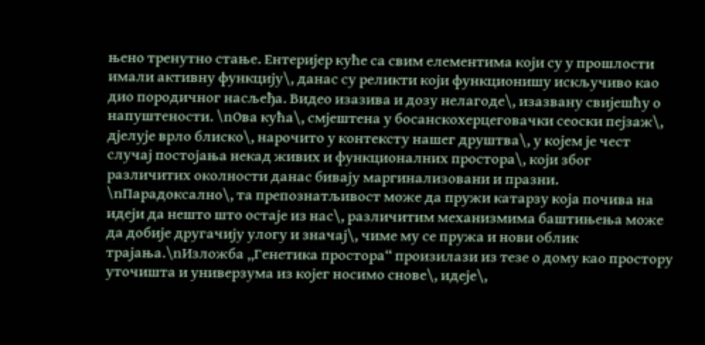њено тренутно стање. Ентеријер куће са свим елементима који су у прошлости имали активну функцију\, данас су реликти који функционишу искључиво као дио породичног насљеђа. Видео изазива и дозу нелагоде\, изазвану свијешћу о напуштености. \nОва кућа\, смјештена у босанскохерцеговачки сеоски пејзаж\, дјелује врло блиско\, нарочито у контексту нашег друштва\, у којем је чест случај постојања некад живих и функционалних простора\, који због различитих околности данас бивају маргинализовани и празни. \nПарадоксално\, та препознатљивост може да пружи катарзу која почива на идеји да нешто што остаје из нас\, различитим механизмима баштињења може да добије другачију улогу и значај\, чиме му се пружа и нови облик трајања.\nИзложба „Генетика простора“ произилази из тезе о дому као простору уточишта и универзума из којег носимо снове\, идеје\,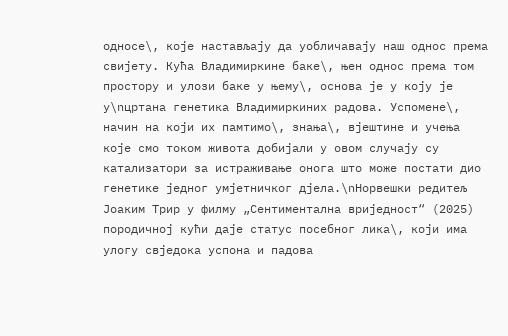односе\, које настављају да уобличавају наш однос према свијету. Кућа Владимиркине баке\, њен однос према том простору и улози баке у њему\, основа је у коју је у\nцртана генетика Владимиркиних радова. Успомене\, начин на који их памтимо\, знања\, вјештине и учења које смо током живота добијали у овом случају су катализатори за истраживање онога што може постати дио генетике једног умјетничког дјела.\nНорвешки редитељ Јоаким Трир у филму „Сентиментална вриједност“ (2025) породичној кући даје статус посебног лика\, који има улогу свједока успона и падова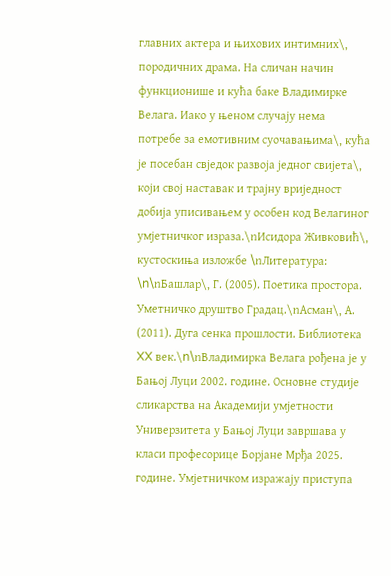главних актера и њихових интимних\, породичних драма. На сличан начин функционише и кућа баке Владимирке Велага. Иако у њеном случају нема потребе за емотивним суочавањима\, кућа је посебан свједок развоја једног свијета\, који свој наставак и трајну вриједност добија уписивањем у особен код Велагиног умјетничког израза.\nИсидора Живковић\, кустоскиња изложбе \nЛитература: \n\nБашлар\, Г. (2005). Поетика простора. Уметничко друштво Градац.\nАсман\, А. (2011). Дуга сенка прошлости. Библиотека XX век.\n\nВладимирка Велага рођена је у Бањој Луци 2002. године. Основне студије сликарства на Академији умјетности Универзитета у Бањој Луци завршава у класи професорице Борјане Мрђа 2025. године. Умјетничком изражају приступа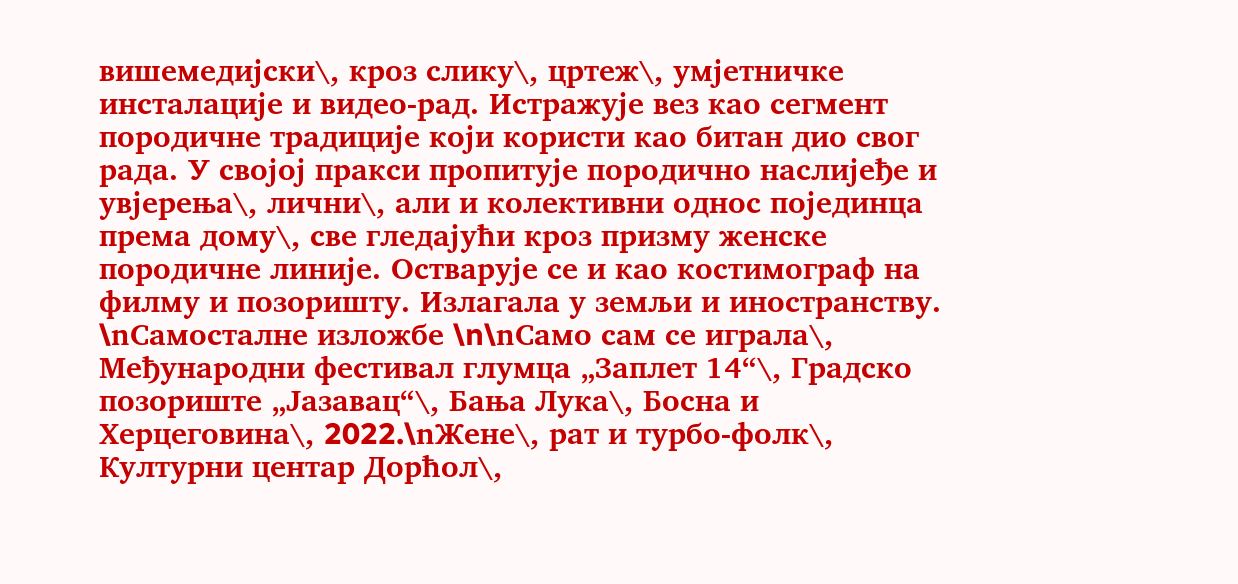вишемедијски\, кроз слику\, цртеж\, умјетничке инсталације и видео-рад. Истражује вез као сегмент породичне традиције који користи као битан дио свог рада. У својој пракси пропитује породично наслијеђе и увјерења\, лични\, али и колективни однос појединца према дому\, све гледајући кроз призму женске породичне линије. Остварује се и као костимограф на филму и позоришту. Излагала у земљи и иностранству. \nСамосталне изложбе \n\nСамо сам се играла\, Међународни фестивал глумца „Заплет 14“\, Градско позориште „Јазавац“\, Бања Лука\, Босна и Херцеговина\, 2022.\nЖене\, рат и турбо-фолк\, Културни центар Дорћол\,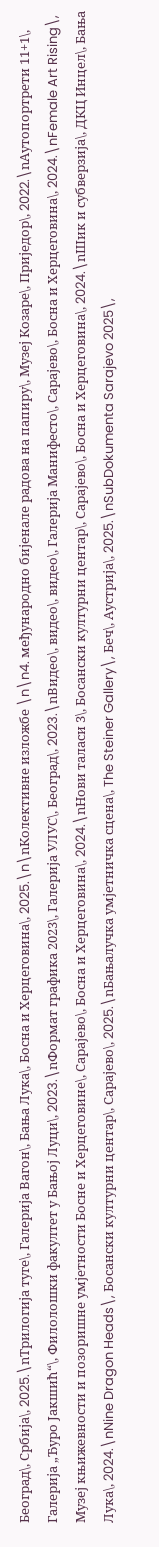Београд\, Србија\, 2025.\nТрилогија туге\, Галерија Вагон\, Бања Лука\, Босна и Херцеговина\, 2025.\n\nКолективне изложбе \n\n4. међународно бијенале радова на папиру\, Музеј Козаре\, Приједор\, 2022.\nАутопортрети 11+1\, Галерија „Ђуро Јакшић“\, Филолошки факултет у Бањој Луци\, 2023.\nФормат графика 2023\, Галерија УЛУС\, Београд\, 2023.\nВидео\, видео\, видео\, Галерија Манифесто\, Сарајево\, Босна и Херцеговина\, 2024.\nFemale Art Rising\, Музеј књижевности и позоришне умјетности Босне и Херцеговине\, Сарајево\, Босна и Херцеговина\, 2024.\nНови таласи 3\, Босански културни центар\, Сарајево\, Босна и Херцеговина\, 2024.\nШик и субверзија\, ДКЦ Инцел\, Бања Лука\, 2024.\nNine Dragon Heads\, Босански културни центар\, Сарајево\, 2025.\nБањалучка умјетничка сцена\, The Steiner Gallery\, Беч\, Аустрија\, 2025.\nSubDokumenta Sarajevo 2025\,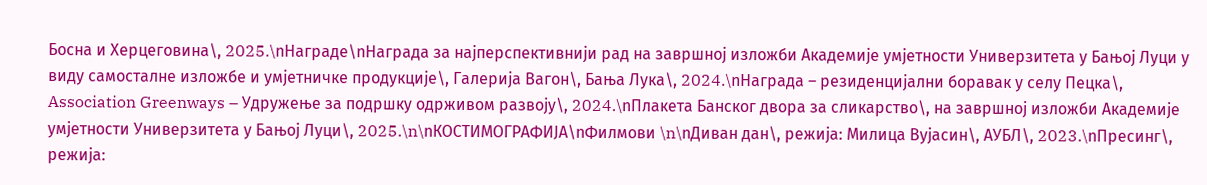Босна и Херцеговина\, 2025.\nНаграде\nНаграда за најперспективнији рад на завршној изложби Академије умјетности Универзитета у Бањој Луци у виду самосталне изложбе и умјетничке продукције\, Галерија Вагон\, Бања Лука\, 2024.\nНаграда – резиденцијални боравак у селу Пецка\, Association Greenways – Удружење за подршку одрживом развоју\, 2024.\nПлакета Банског двора за сликарство\, на завршној изложби Академије умјетности Универзитета у Бањој Луци\, 2025.\n\nКОСТИМОГРАФИЈА\nФилмови \n\nДиван дан\, режија: Милица Вујасин\, АУБЛ\, 2023.\nПресинг\, режија: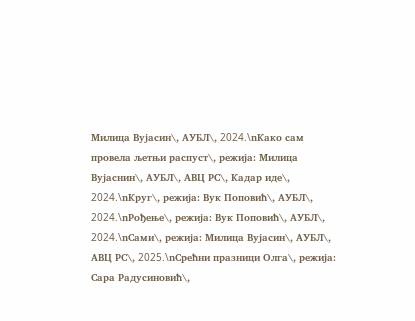Милица Вујасин\, АУБЛ\, 2024.\nКако сам провела љетњи распуст\, режија: Милица Вујаснин\, АУБЛ\, АВЦ РС\, Кадар иде\, 2024.\nКруг\, режија: Вук Поповић\, АУБЛ\, 2024.\nРођење\, режија: Вук Поповић\, АУБЛ\, 2024.\nСами\, режија: Милица Вујасин\, АУБЛ\, АВЦ РС\, 2025.\nСрећни празници Олга\, режија: Сара Радусиновић\,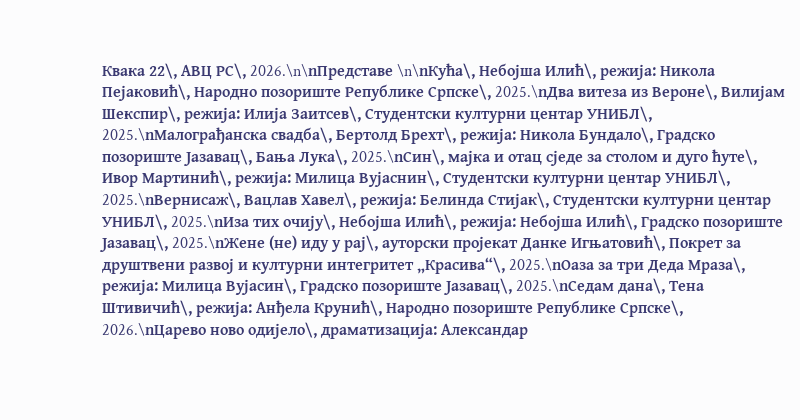Квака 22\, АВЦ РС\, 2026.\n\nПредставе \n\nКућа\, Небојша Илић\, режија: Никола Пејаковић\, Народно позориште Републике Српске\, 2025.\nДва витеза из Вероне\, Вилијам Шекспир\, режија: Илија Заитсев\, Студентски културни центар УНИБЛ\, 2025.\nМалограђанска свадба\, Бертолд Брехт\, режија: Никола Бундало\, Градско позориште Јазавац\, Бања Лука\, 2025.\nСин\, мајка и отац сједе за столом и дуго ћуте\, Ивор Мартинић\, режија: Милица Вујаснин\, Студентски културни центар УНИБЛ\, 2025.\nВернисаж\, Вацлав Хавел\, режија: Белинда Стијак\, Студентски културни центар УНИБЛ\, 2025.\nИза тих очију\, Небојша Илић\, режија: Небојша Илић\, Градско позориште Јазавац\, 2025.\nЖене (не) иду у рај\, ауторски пројекат Данке Игњатовић\, Покрет за друштвени развој и културни интегритет „Красива“\, 2025.\nОаза за три Деда Мраза\, режија: Милица Вујасин\, Градско позориште Јазавац\, 2025.\nСедам дана\, Тена Штивичић\, режија: Анђела Крунић\, Народно позориште Републике Српске\, 2026.\nЦарево ново одијело\, драматизација: Александар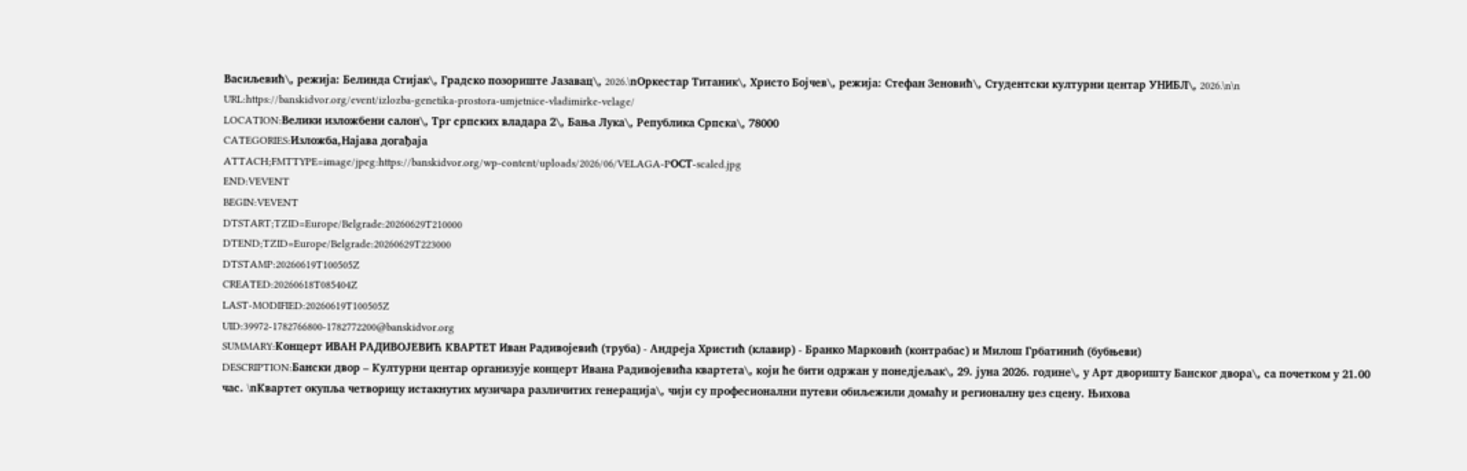Васиљевић\, режија: Белинда Стијак\, Градско позориште Јазавац\, 2026.\nОркестар Титаник\, Христо Бојчев\, режија: Стефан Зеновић\, Студентски културни центар УНИБЛ\, 2026.\n\n
URL:https://banskidvor.org/event/izlozba-genetika-prostora-umjetnice-vladimirke-velage/
LOCATION:Велики изложбени салон\, Трг српских владара 2\, Бања Лука\, Република Српска\, 78000
CATEGORIES:Изложбa,Најава догађаја
ATTACH;FMTTYPE=image/jpeg:https://banskidvor.org/wp-content/uploads/2026/06/VELAGA-PОСТ-scaled.jpg
END:VEVENT
BEGIN:VEVENT
DTSTART;TZID=Europe/Belgrade:20260629T210000
DTEND;TZID=Europe/Belgrade:20260629T223000
DTSTAMP:20260619T100505Z
CREATED:20260618T085404Z
LAST-MODIFIED:20260619T100505Z
UID:39972-1782766800-1782772200@banskidvor.org
SUMMARY:Концерт ИВАН РАДИВОЈЕВИЋ КВАРТЕТ Иван Радивојевић (труба) - Андреја Христић (клавир) - Бранко Марковић (контрабас) и Милош Грбатинић (бубњеви)
DESCRIPTION:Бански двор – Културни центар организује концерт Ивана Радивојевића квартета\, који ће бити одржан у понедјељак\, 29. јуна 2026. године\, у Арт дворишту Банског двора\, са почетком у 21.00 час. \nКвартет окупља четворицу истакнутих музичара различитих генерација\, чији су професионални путеви обиљежили домаћу и регионалну џез сцену. Њихова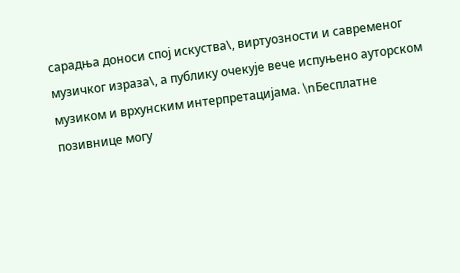сарадња доноси спој искуства\, виртуозности и савременог музичког израза\, а публику очекује вече испуњено ауторском музиком и врхунским интерпретацијама. \nБесплатне позивнице могу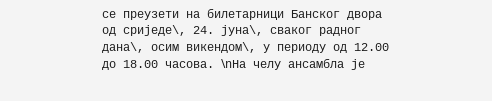се преузети на билетарници Банског двора од сриједе\, 24. јуна\, сваког радног дана\, осим викендом\, у периоду од 12.00 до 18.00 часова. \nНа челу ансамбла је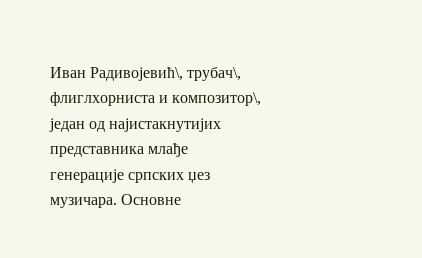Иван Радивојевић\, трубач\, флиглхорниста и композитор\, један од најистакнутијих представника млађе генерације српских џез музичара. Основне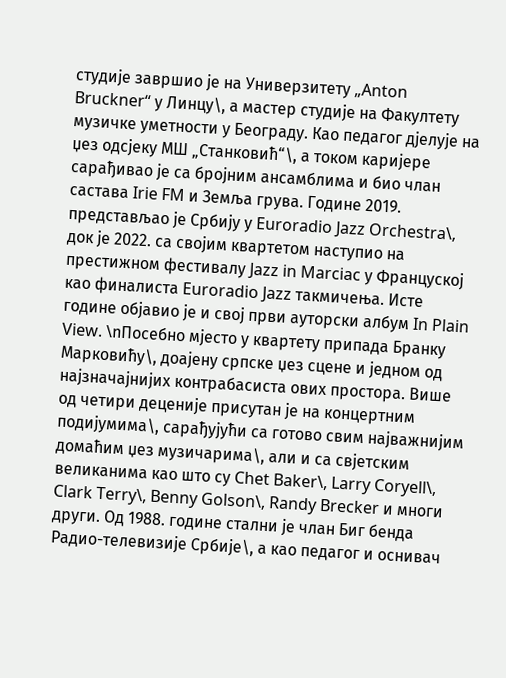студије завршио је на Универзитету „Anton Bruckner“ у Линцу\, а мастер студије на Факултету музичке уметности у Београду. Као педагог дјелује на џез одсјеку МШ „Станковић“\, а током каријере сарађивао је са бројним ансамблима и био члан састава Irie FM и Земља грува. Године 2019. представљао је Србију у Euroradio Jazz Orchestra\, док је 2022. са својим квартетом наступио на престижном фестивалу Jazz in Marciac у Француској као финалиста Euroradio Jazz такмичења. Исте године објавио је и свој први ауторски албум In Plain View. \nПосебно мјесто у квартету припада Бранку Марковићу\, доајену српске џез сцене и једном од најзначајнијих контрабасиста ових простора. Више од четири деценије присутан је на концертним подијумима\, сарађујући са готово свим најважнијим домаћим џез музичарима\, али и са свјетским великанима као што су Chet Baker\, Larry Coryell\, Clark Terry\, Benny Golson\, Randy Brecker и многи други. Од 1988. године стални је члан Биг бенда Радио-телевизије Србије\, а као педагог и оснивач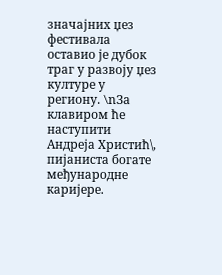значајних џез фестивала оставио је дубок траг у развоју џез културе у региону. \nЗа клавиром ће наступити Андреја Христић\, пијаниста богате међународне каријере.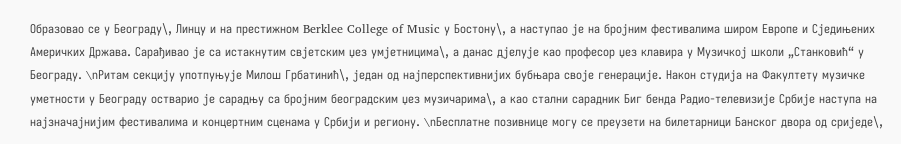Образовао се у Београду\, Линцу и на престижном Berklee College of Music у Бостону\, а наступао је на бројним фестивалима широм Европе и Сједињених Америчких Држава. Сарађивао је са истакнутим свјетским џез умјетницима\, а данас дјелује као професор џез клавира у Музичкој школи „Станковић“ у Београду. \nРитам секцију употпуњује Милош Грбатинић\, један од најперспективнијих бубњара своје генерације. Након студија на Факултету музичке уметности у Београду остварио је сарадњу са бројним београдским џез музичарима\, а као стални сарадник Биг бенда Радио-телевизије Србије наступа на најзначајнијим фестивалима и концертним сценама у Србији и региону. \nБесплатне позивнице могу се преузети на билетарници Банског двора од сриједе\,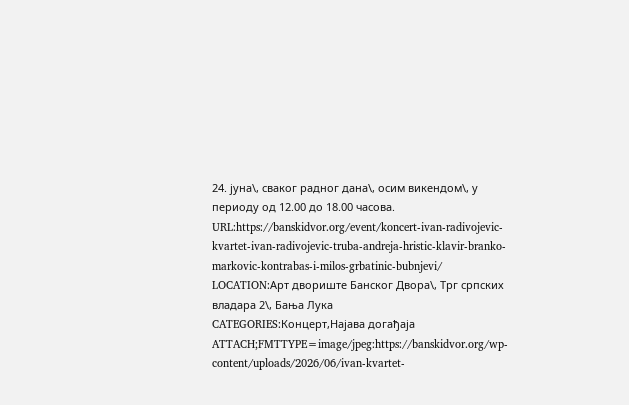24. јуна\, сваког радног дана\, осим викендом\, у периоду од 12.00 до 18.00 часова.
URL:https://banskidvor.org/event/koncert-ivan-radivojevic-kvartet-ivan-radivojevic-truba-andreja-hristic-klavir-branko-markovic-kontrabas-i-milos-grbatinic-bubnjevi/
LOCATION:Арт двориште Банског Двора\, Трг српских владара 2\, Бања Лука
CATEGORIES:Концерт,Најава догађаја
ATTACH;FMTTYPE=image/jpeg:https://banskidvor.org/wp-content/uploads/2026/06/ivan-kvartet-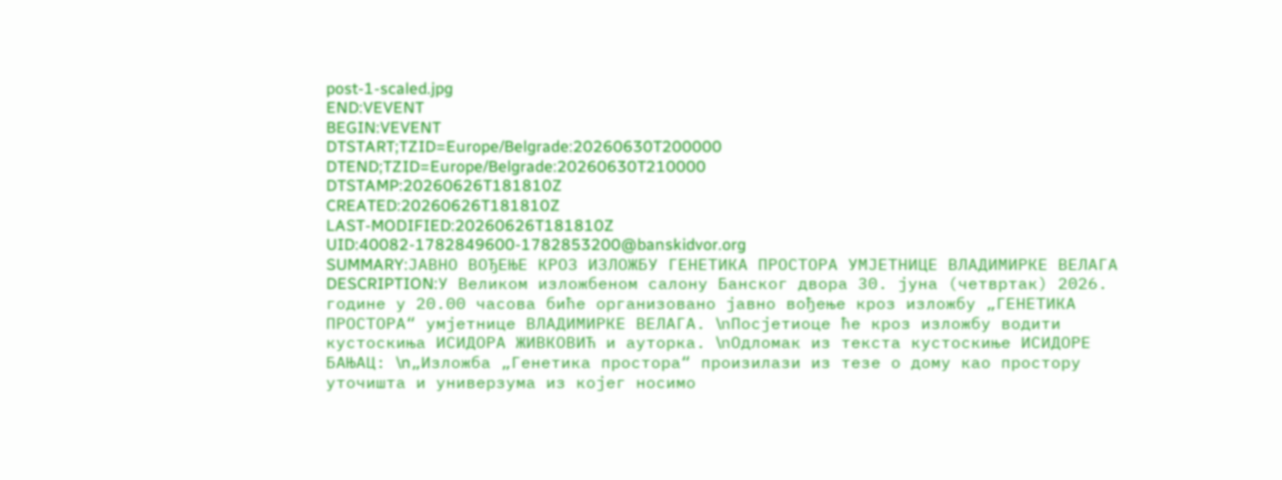post-1-scaled.jpg
END:VEVENT
BEGIN:VEVENT
DTSTART;TZID=Europe/Belgrade:20260630T200000
DTEND;TZID=Europe/Belgrade:20260630T210000
DTSTAMP:20260626T181810Z
CREATED:20260626T181810Z
LAST-MODIFIED:20260626T181810Z
UID:40082-1782849600-1782853200@banskidvor.org
SUMMARY:ЈАВНО ВОЂЕЊЕ КРОЗ ИЗЛОЖБУ ГЕНЕТИКА ПРОСТОРА УМЈЕТНИЦЕ ВЛАДИМИРКЕ ВЕЛАГА
DESCRIPTION:У Великом изложбеном салону Банског двора 30. јуна (четвртак) 2026. године у 20.00 часова биће организовано јавно вођење кроз изложбу „ГЕНЕТИКА ПРОСТОРА“ умјетнице ВЛАДИМИРКЕ ВЕЛАГА. \nПосјетиоце ће кроз изложбу водити кустоскиња ИСИДОРА ЖИВКОВИЋ и ауторка. \nОдломак из текста кустоскиње ИСИДОРЕ БАЊАЦ: \n„Изложба „Генетика простора“ произилази из тезе о дому као простору уточишта и универзума из којег носимо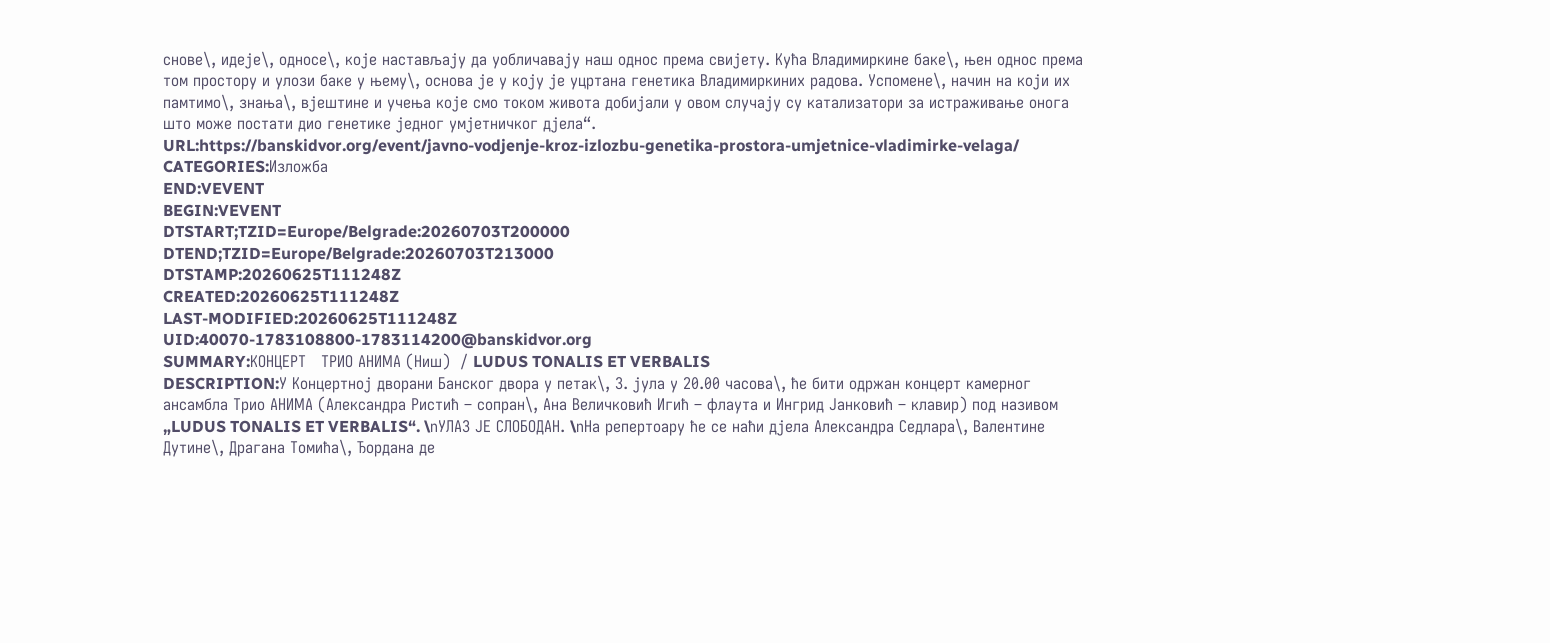снове\, идеје\, односе\, које настављају да уобличавају наш однос према свијету. Кућа Владимиркине баке\, њен однос према том простору и улози баке у њему\, основа је у коју је уцртана генетика Владимиркиних радова. Успомене\, начин на који их памтимо\, знања\, вјештине и учења које смо током живота добијали у овом случају су катализатори за истраживање онога што може постати дио генетике једног умјетничког дјела“.
URL:https://banskidvor.org/event/javno-vodjenje-kroz-izlozbu-genetika-prostora-umjetnice-vladimirke-velaga/
CATEGORIES:Изложбa
END:VEVENT
BEGIN:VEVENT
DTSTART;TZID=Europe/Belgrade:20260703T200000
DTEND;TZID=Europe/Belgrade:20260703T213000
DTSTAMP:20260625T111248Z
CREATED:20260625T111248Z
LAST-MODIFIED:20260625T111248Z
UID:40070-1783108800-1783114200@banskidvor.org
SUMMARY:КОНЦЕРТ   ТРИО АНИМА (Ниш)  / LUDUS TONALIS ET VERBALIS
DESCRIPTION:У Концертној дворани Банског двора у петак\, 3. јула у 20.00 часова\, ће бити одржан концерт камерног ансамбла Трио АНИМА (Александра Ристић – сопран\, Ана Величковић Игић – флаута и Ингрид Јанковић – клавир) под називом „LUDUS TONALIS ET VERBALIS“. \nУЛАЗ ЈЕ СЛОБОДАН. \nНа репертоару ће се наћи дјела Александра Седлара\, Валентине Дутине\, Драгана Томића\, Ђордана де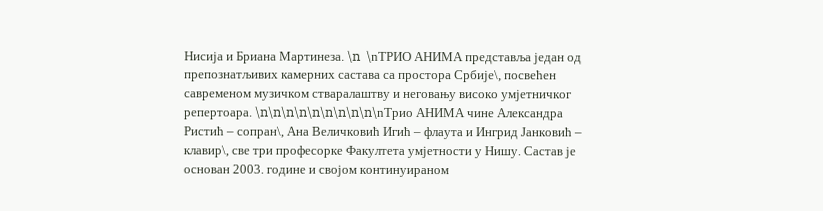Нисија и Бриана Мартинеза. \n  \nТРИО АНИМА представља један од препознатљивих камерних састава са простора Србије\, посвећен савременом музичком стваралаштву и неговању високо умјетничког репертоара. \n\n\n\n\n\n\n\n\n\nТрио АНИМА чине Александра Ристић – сопран\, Ана Величковић Игић – флаута и Ингрид Јанковић – клавир\, све три професорке Факултета умјетности у Нишу. Састав је основан 2003. године и својом континуираном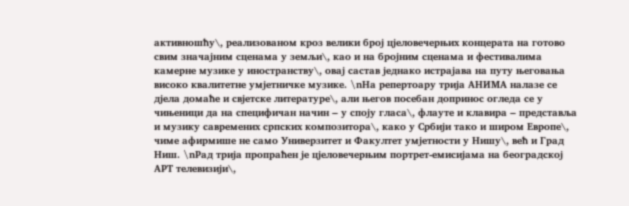активношћу\, реализованом кроз велики број цјеловечерњих концерата на готово свим значајним сценама у земљи\, као и на бројним сценама и фестивалима камерне музике у иностранству\, овај састав једнако истрајава на путу његовања високо квалитетне умјетничке музике. \nНа репертоару трија АНИМА налазе се дјела домаће и свјетске литературе\, али његов посебан допринос огледа се у чињеници да на специфичан начин ‒ у споју гласа\, флауте и клавира ‒ представља и музику савремених српских композитора\, како у Србији тако и широм Европе\, чиме афирмише не само Универзитет и Факултет умјетности у Нишу\, већ и Град Ниш. \nРад трија пропраћен је цјеловечерњим портрет-емисијама на београдској АРТ телевизији\,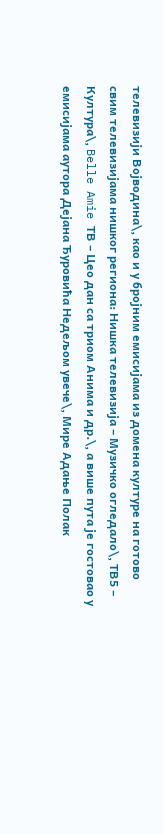телевизији Војводина\, као и у бројним емисијама из домена културе на готово свим телевизијама нишког региона: Нишка телевизија – Музичко огледало\, ТВ5 – Култура\, Belle Amie ТВ – Цео дан са триом Анима и др.\, а више пута је гостовао у емисијама аутора Дејана Ђуровића Недељом увече\, Мире Адање Полак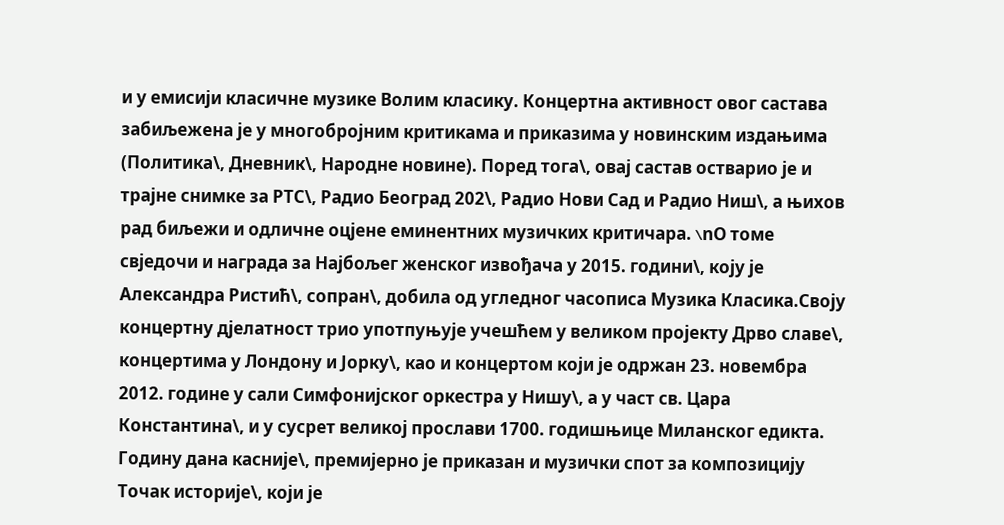и у емисији класичне музике Волим класику. Концертна активност овог састава забиљежена је у многобројним критикама и приказима у новинским издањима (Политика\, Дневник\, Народне новине). Поред тога\, овај састав остварио је и трајне снимке за РТС\, Радио Београд 202\, Радио Нови Сад и Радио Ниш\, а њихов рад биљежи и одличне оцјене еминентних музичких критичара. \nО томе свједочи и награда за Најбољег женског извођача у 2015. години\, коју је Александра Ристић\, сопран\, добила од угледног часописа Музика Класика.Своју концертну дјелатност трио употпуњује учешћем у великом пројекту Дрво славе\, концертима у Лондону и Јорку\, као и концертом који је одржан 23. новембра 2012. године у сали Симфонијског оркестра у Нишу\, а у част св. Цара Константина\, и у сусрет великој прослави 1700. годишњице Миланског едикта. Годину дана касније\, премијерно је приказан и музички спот за композицију Точак историје\, који је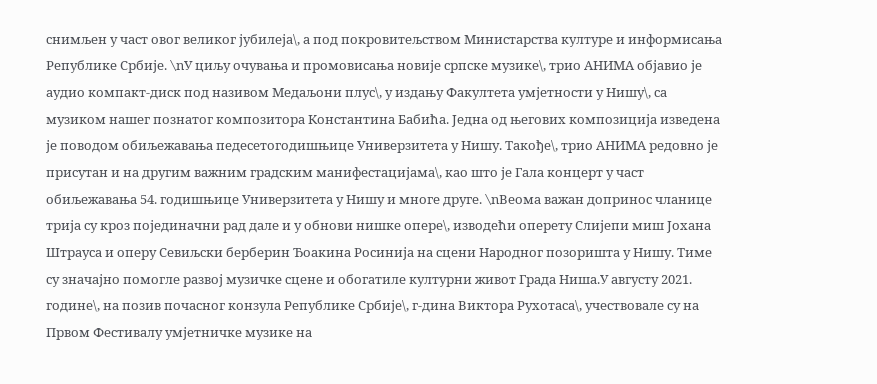снимљен у част овог великог јубилеја\, а под покровитељством Министарства културе и информисања Републике Србије. \nУ циљу очувања и промовисања новије српске музике\, трио АНИМА објавио је аудио компакт-диск под називом Медаљони плус\, у издању Факултета умјетности у Нишу\, са музиком нашег познатог композитора Константина Бабића. Једна од његових композиција изведена је поводом обиљежавања педесетогодишњице Универзитета у Нишу. Такође\, трио АНИМА редовно је присутан и на другим важним градским манифестацијама\, као што је Гала концерт у част обиљежавања 54. годишњице Универзитета у Нишу и многе друге. \nВеома важан допринос чланице трија су кроз појединачни рад дале и у обнови нишке опере\, изводећи оперету Слијепи миш Јохана Штрауса и оперу Севиљски берберин Ђоакина Росинија на сцени Народног позоришта у Нишу. Тиме су значајно помогле развој музичке сцене и обогатиле културни живот Града Ниша.У августу 2021. године\, на позив почасног конзула Републике Србије\, г-дина Виктора Рухотаса\, учествовале су на Првом Фестивалу умјетничке музике на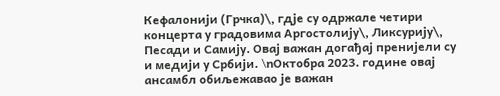Кефалонији (Грчка)\, гдје су одржале четири концерта у градовима Аргостолију\, Ликсурију\, Песади и Самију. Овај важан догађај пренијели су и медији у Србији. \nОктобра 2023. године овај ансамбл обиљежавао је важан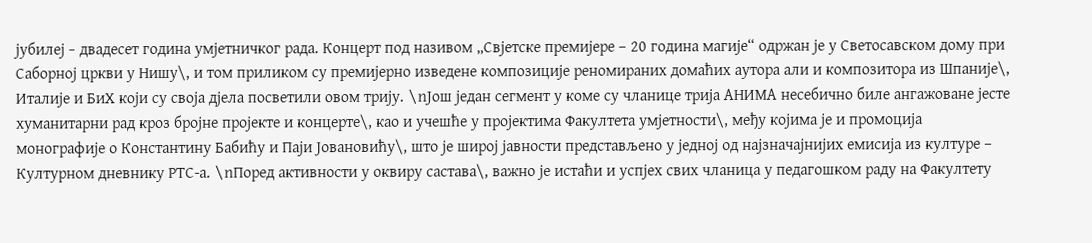јубилеј − двадесет година умјетничког рада. Концерт под називом „Свјетске премијере – 20 година магије“ одржан је у Светосавском дому при Саборној цркви у Нишу\, и том приликом су премијерно изведене композиције реномираних домаћих аутора али и композитора из Шпаније\, Италије и БиХ који су своја дјела посветили овом трију. \nЈош један сегмент у коме су чланице трија АНИМА несебично биле ангажоване јесте хуманитарни рад кроз бројне пројекте и концерте\, као и учешће у пројектима Факултета умјетности\, међу којима је и промоција монографије о Константину Бабићу и Паји Јовановићу\, што је широј јавности представљено у једној од најзначајнијих емисија из културе ‒ Културном дневнику РТС-а. \nПоред активности у оквиру састава\, важно је истаћи и успјех свих чланица у педагошком раду на Факултету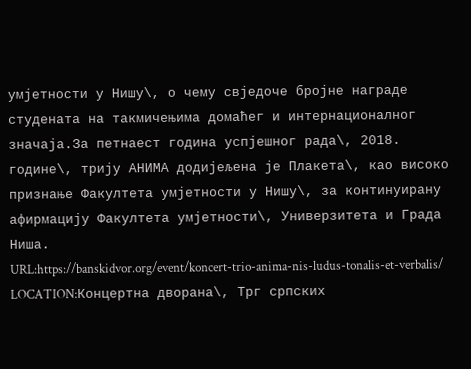умјетности у Нишу\, о чему свједоче бројне награде студената на такмичењима домаћег и интернационалног значаја.За петнаест година успјешног рада\, 2018. године\, трију АНИМА додијељена је Плакета\, као високо признање Факултета умјетности у Нишу\, за континуирану афирмацију Факултета умјетности\, Универзитета и Града Ниша.
URL:https://banskidvor.org/event/koncert-trio-anima-nis-ludus-tonalis-et-verbalis/
LOCATION:Концертна дворана\, Трг српских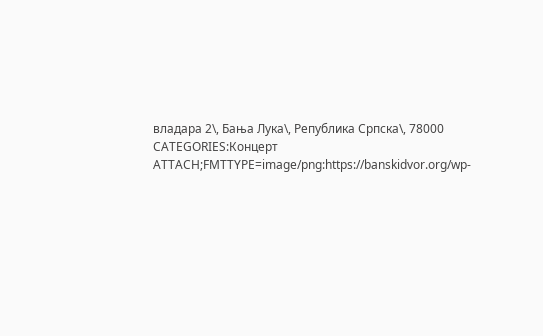владара 2\, Бања Лука\, Република Српска\, 78000
CATEGORIES:Концерт
ATTACH;FMTTYPE=image/png:https://banskidvor.org/wp-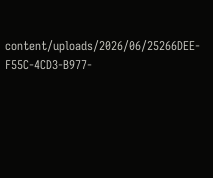content/uploads/2026/06/25266DEE-F55C-4CD3-B977-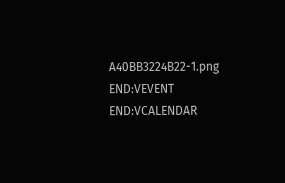A40BB3224B22-1.png
END:VEVENT
END:VCALENDAR